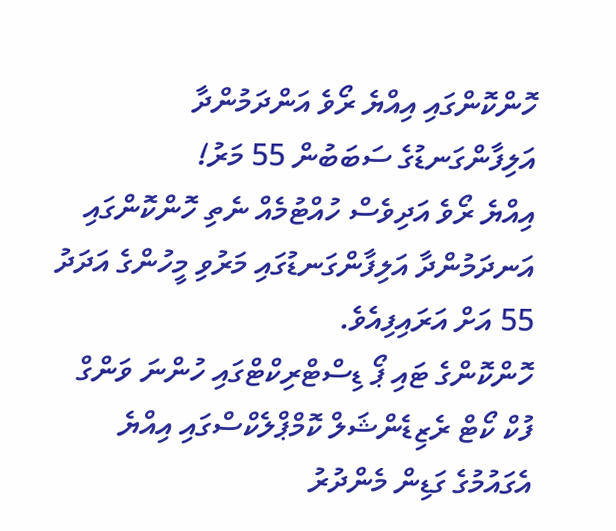ހޮންކޮންގައި އިއްޔެ ރޯވެ އަންދަމުންދާ އަލިފާންގަނޑުގެ ސަބަބުން 55 މަރު!
އިއްޔެ ރޯވެ އަދިވެސް ހުއްޓުމެއް ނެތި ހޮންކޮންގައި އަނދަމުންދާ އަލިފާންގަނޑުގައި މަރުވި މީހުންގެ އަދަދު 55 އަށް އަރައިފިއެވެ.
ހޮންކޮންގެ ޓައި ޕޯ ޑިސްޓްރިކްޓްގައި ހުންނަ ވަންގް ފުކް ކޯޓް ރެޒިޑެންޝަލް ކޮމްޕްލެކްސްގައި އިއްޔެ އެގައުމުގެ ގަޑިން މެންދުރު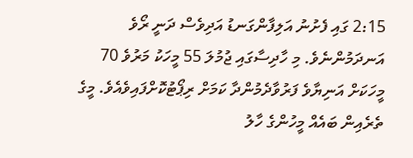2:15 ގައި ފެށުނު އަލިފާންގަނޑު އަދިވެސް ދަނީ ރޯވެ އަނދަމުންނެވެ. މި ހާދިސާގައި ޖުމުލަ 55 މީހަކު މަރުވެ 70 މީހަކަށް އަނިޔާވެ ފަރުވާދެމުންދާ ކަމަށް ރިޕޯޓުކޮށްފައިވެއެވެ. މީގެ ތެރެއިން ބައެއް މީހުންގެ ހާލު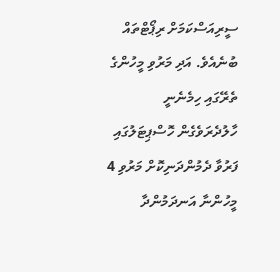ސީރިއަސްކަމަށް ރިޕޯޓްތައް ބުނެއެވެ. އަދި މަރުވި މީހުންގެ ތެރޭގައި ހިމެނެނީ ހާލުދެރަވެގެން ހޮސްޕިޓަލުގައި ފަރުވާ ދެމުންދަނިކޮށް މަރުވި 4 މީހުންނާ އަނދަމުންދާ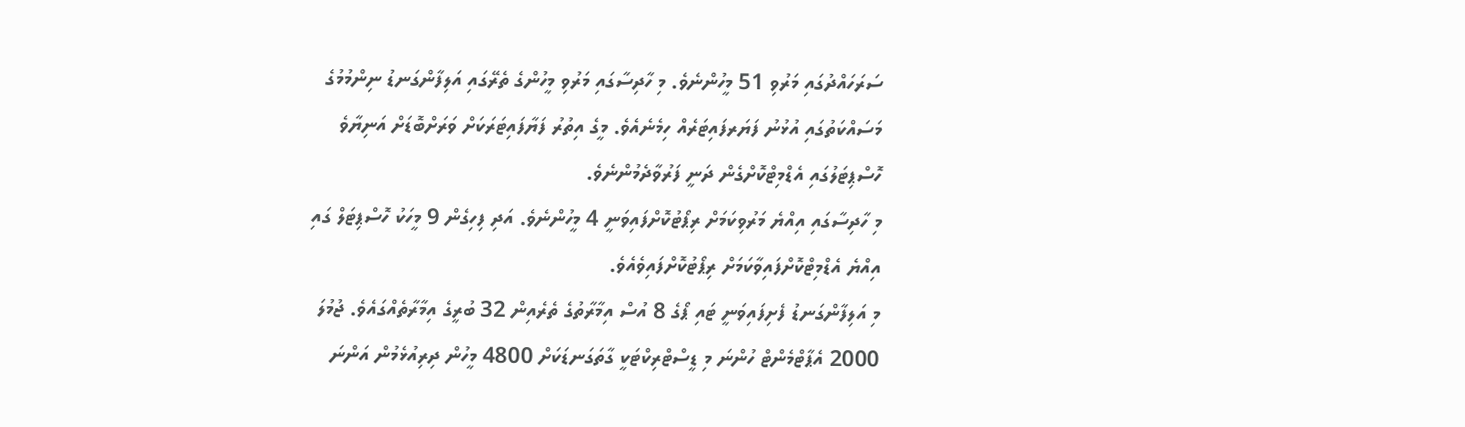ސަރަހައްދުގައި މަރުވި 51 މީހުންނެވެ. މި ހާދިސާގައި މަރުވި މީހުންގެ ތެރޭގައި އަލިފާންގަނޑު ނިންމުމުގެ މަސައްކަތުގައި އުޅުނު ފަޔަރފައިޓަރެއް ހިމެނެއެވެ. މީގެ އިތުރު ފަޔާފައިޓަރަކަށް ވަރަށްބޮޑަށް އަނިޔާވެ ހޮސްޕިޓަލުގައި އެޑްމިޓްކޮށްގެން ދަނީ ފަރުވާދެމުންނެވެ.
މި ހާދިސާގައި އިއްޔެ މަރުވިކަމަށް ރިޕޯޓުކޮށްފައިވަނީ 4 މީހުންނެވެ. އަދި ފިހިގެން 9 މީހަކު ހޮސްޕިޓަލް ގައި އިއްޔެ އެޑްމިޓްކޮށްފައިވާކަމަށް ރިޕޯޓުކޮށްފައިވެއެވެ.
މި އަލިފާންގަނޑު ފެށިފައިވަނީ ޓައި ޕޯގެ 8 އުސް އިމާރާތުގެ ތެރެއިން 32 ބުރީގެ އިމާރާތެއްގައެވެ. ޖުމުލަ 2000 އެޕާޓްމެންޓް ހުންނަ މި ޑީސްޓްރިކްޓަކީ ގާތަގަނޑަކަށް 4800 މީހުން ދިރިއުޅެމުން އަންނަ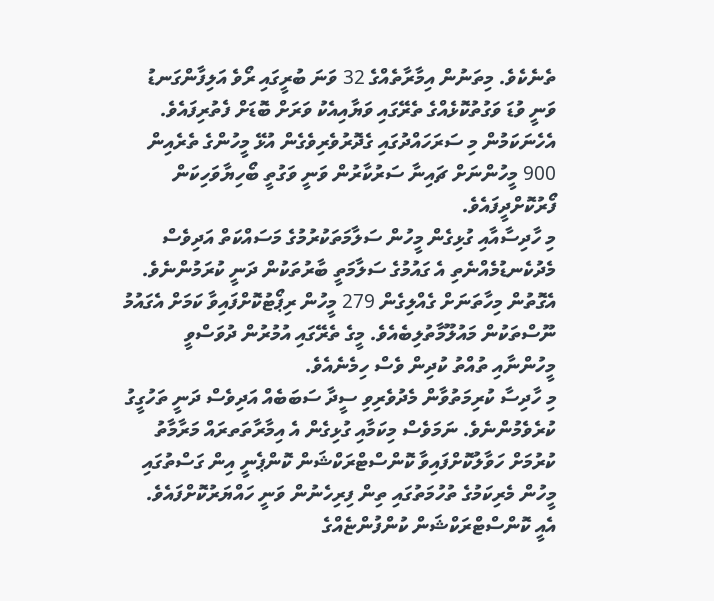ތެނެކެވެ. މިތަނުން އިމާރާތެއްގެ 32 ވަނަ ބުރީގައި ރޯވެ އަލިފާންގަނޑު ވަނީ ވުޑަ ވަގުތުކޮޅެއްގެ ތެރޭގައި ވަޔާއިއެކު ވަރަށް ބޮޑަށް ފެތުރިފައެވެ. އެހެނަކަމުން މި ސަރަހައްދުގައި ގެދޮރުވެރިވެގެން އުޅޭ މީހުންގެ ތެރެއިން 900 މީހުންނަށް ޗައިނާ ސަރުކާރުން ވަނީ ވަގުތީ ބޯހިޔާވަހިކަން ފޯރުކޮށްދީފައެވެ.
މި ހާދިސާއާއި ގުޅިގެން މީހުން ސަލާމަތަކުރުމުގެ މަސައްކަތް އަދިވެސް މެދުކެނޑުމެއްނެތި އެ ގައުމުގެ ސަލާމަތީ ބާރުތަކުން ދަނީ ކުރަމުންނެވެ. އެގޮތުން މިހާތަނަށް ގެއްލިގެން 279 މީހުން ރިޕޯޓުކޮށްފައިވާ ކަމަށް އެގައުމު ނޫސްތަކުން މައުލޫމާތުލިބެއެވެ. މީގެ ތެރޭގައި އުމުރުން ދުވަސްވީ މީހުންނާއި ތުއްތު ކުދިން ވެސް ހިމެނެއެވެ.
މި ހާދިސާ ކުރިމަތުވާން މެދުވެރިވި ސީދާ ސަބަބެއް އަދިވެސް ދަނީ ތަހުގީގު ކުރެވެމުންނެވެ. ނަމަވެސް މިކަމާއި ގުޅިގެން އެ އިމާރާތަތރައް މަރާމާތު ކުރުމަށް ހަވާލުކޮށްފައިވާ ކޮންސްޓްރަކްޝަން ކޮންޕެނީ އިން ގަސްތުގައި މީހުން މެރިކަމުގެ ތުހުމަތުގައި ތިން ފިރިހެނުން ވަނީ ހައްޔަރުކޮށްފައެވެ. އެއީ ކޮންސްޓްރަކްޝަން ކުންފުންޏެއްގެ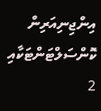އިންޖިނިއަރިން ކޮންސަލްޓަންޓަކާއި 2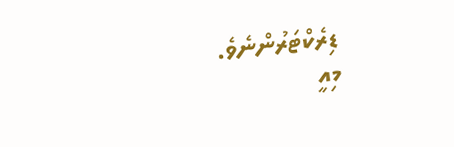ޑިރެކްޓަރުންނެވެ.
މިއީ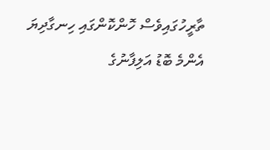ތާރީހުގައިވެސް ހޮންކޮންގައި ހިނގާދިޔަ އެންމެ ބޮޑު އަލިފާނުގެ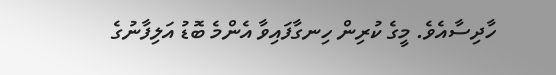ހާދިސާއެވެ. މީގެ ކުރިން ހިނގާފައިވާ އެންމެ ބޮޑު އަލިފާނުގެ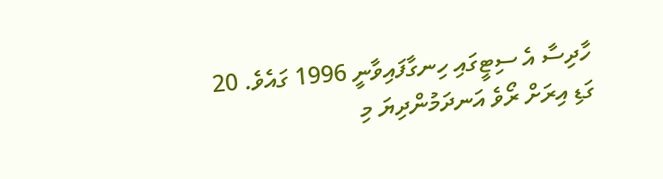ހާދިސާ އެ ސިޓީގައި ހިނގާފައިވާނީ 1996 ގައެވެ. 20 ގަޑި އިރަށް ރޯވެ އަނދަމުންދިޔަ މި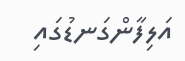އަލިފާންގަނޑުގައި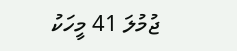ޖުމުލަ 41 މީހަކު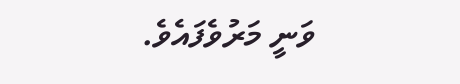ވަނީ މަރުވެފައެވެ.